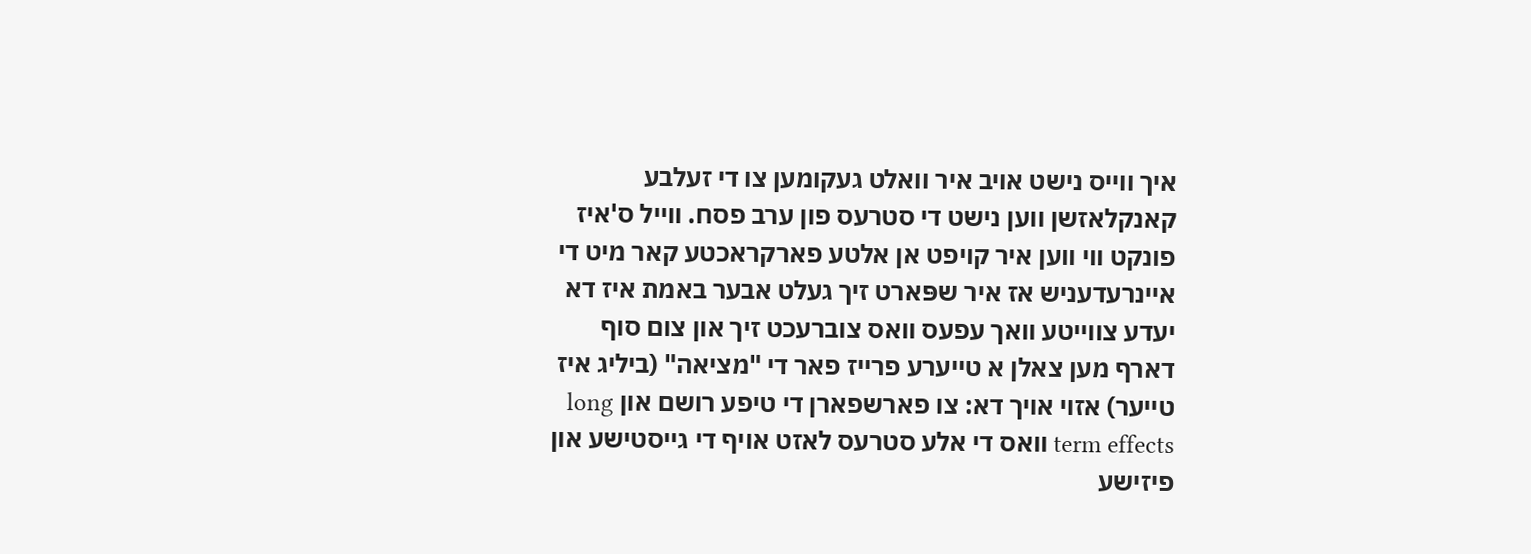איך ווייס נישט אויב איר וואלט געקומען צו די זעלבע קאנקלאזשן ווען נישט די סטרעס פון ערב פסח. ווייל ס'איז פונקט ווי ווען איר קויפט אן אלטע פארקראכטע קאר מיט די איינרעדעניש אז איר שפּארט זיך געלט אבער באמת איז דא יעדע צווייטע וואך עפעס וואס צוברעכט זיך און צום סוף דארף מען צאלן א טייערע פרייז פאר די "מציאה" (ביליג איז טייער) אזוי אויך דא: צו פארשפארן די טיפע רושם און long term effects וואס די אלע סטרעס לאזט אויף די גייסטישע און פיזישע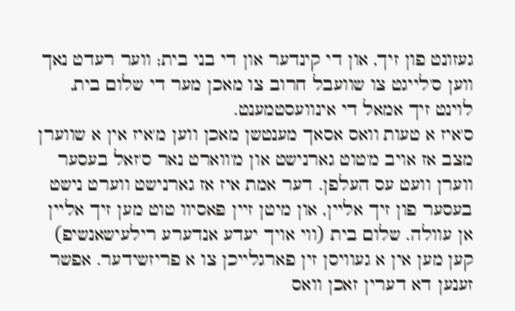געזונט פון זיך, און די קינדער און די בני בית; ווער רעדט נאך ווען ס'לייגט צו שוועבל חרוב צו מאכן מער די שלום בית, לוינט זיך אמאל די אינוועסטמענט.
ס'איז א טעות וואס אסאך מענטשן מאכן ווען מ'איז אין א שווערן מצב אז אויב מ'טוט גארנישט און מ'ווארט נאר ס'זאל בעסער ווערן וועט עס העלפן. דער אמת איז אז גארנישט ווערט נישט בעסער פון זיך אליין, און מיטן זיין פּאסיוו טוט מען זיך אליין אן עוולה. שלום בית (ווי אויך יעדע אנדערע רילעישאנשיפ) קען מען אין א געוויסן זין פארגלייכן צו א פריזשידער. אפשר זענען דא דערין זאכן וואס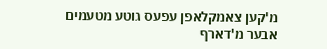מ'קען צאמקלאפן עפעס גוטע מטעמים אבער מ'דארף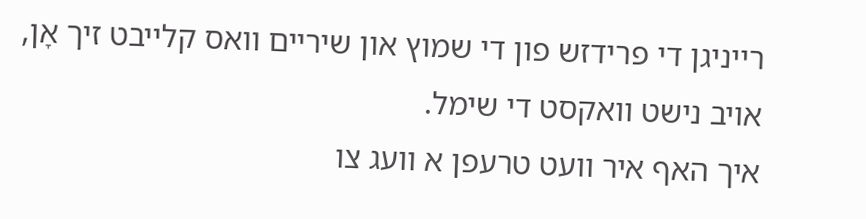רייניגן די פרידזש פון די שמוץ און שיריים וואס קלייבט זיך אָן, אויב נישט וואקסט די שימל.
איך האף איר וועט טרעפן א וועג צו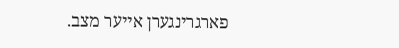פארגרינגערן אייער מצב.